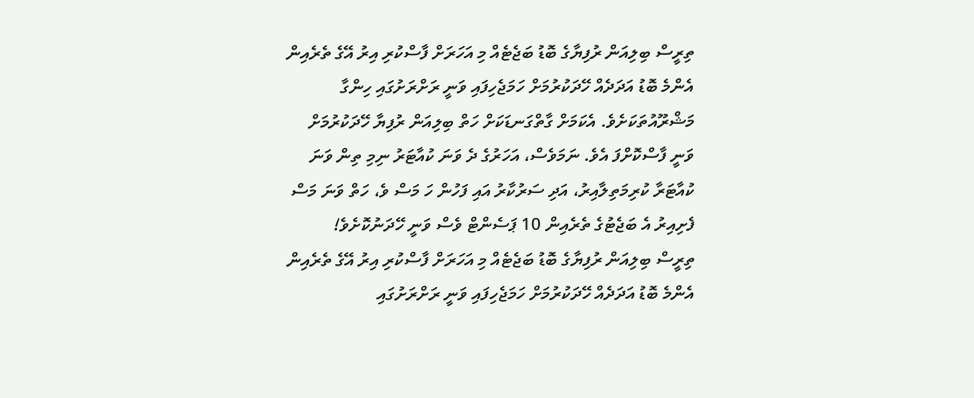ތިރީސް ބިލިއަން ރުފިޔާގެ ބޮޑު ބަޖެޓެއް މި އަހަރަށް ފާސްކުރި އިރު އޭގެ ތެރެއިން އެންމެ ބޮޑު އަދަދެއް ހޭދަކުރުމަށް ހަމަޖެހިފައި ވަނީ ރަށްރަށުގައި ހިންގާ މަޝްރޫއުތަކަށެވެ. އެކަމަށް ގާތްގަނޑަކަށް ހަތް ބިލިއަން ރުފިޔާ ހޭދަކުރުމަށް ވަނީ ފާސްކޮށްފަ އެވެ. ނަމަވެސް، އަހަރުގެ ދެ ވަނަ ކުއާޓަރު ނިމި ތިން ވަނަ ކުއާޓަރާ ކުރިމަތިލާއިރު، އަދި ސަރުކާރު އައި ފަހުން ހަ މަސް ވެ، ހަތް ވަނަ މަސް ފެށިއިރު އެ ބަޖެޓުގެ ތެރެއިން 10 ޕަސެންޓް ވެސް ވަނީ ހޭދަނުކޮށެވެ!
ތިރީސް ބިލިއަން ރުފިޔާގެ ބޮޑު ބަޖެޓެއް މި އަހަރަށް ފާސްކުރި އިރު އޭގެ ތެރެއިން އެންމެ ބޮޑު އަދަދެއް ހޭދަކުރުމަށް ހަމަޖެހިފައި ވަނީ ރަށްރަށުގައި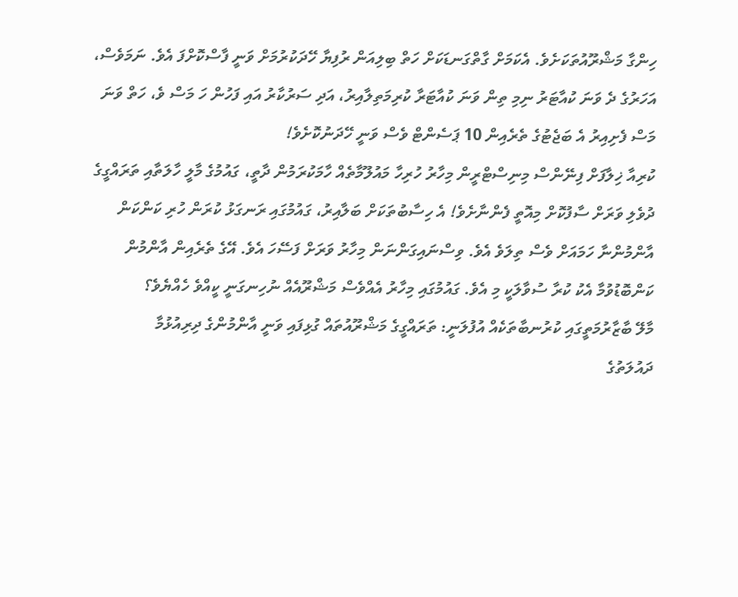ހިންގާ މަޝްރޫއުތަކަށެވެ. އެކަމަށް ގާތްގަނޑަކަށް ހަތް ބިލިއަން ރުފިޔާ ހޭދަކުރުމަށް ވަނީ ފާސްކޮށްފަ އެވެ. ނަމަވެސް، އަހަރުގެ ދެ ވަނަ ކުއާޓަރު ނިމި ތިން ވަނަ ކުއާޓަރާ ކުރިމަތިލާއިރު، އަދި ސަރުކާރު އައި ފަހުން ހަ މަސް ވެ، ހަތް ވަނަ މަސް ފެށިއިރު އެ ބަޖެޓުގެ ތެރެއިން 10 ޕަސެންޓް ވެސް ވަނީ ހޭދަނުކޮށެވެ!
ކުރިއާ ޚިލާފަށް ފިނޭންސް މިނިސްޓްރީން މިހާރު ހުރިހާ މައުލޫމާތެއް ހާމަކުރަމުން ދާތީ، ގައުމުގެ މާލީ ހާލަތާއި ތަރައްގީގެ ދުވެލި ވަރަށް ސާފުކޮށް މިއޮތީ ފެންނާށެވެ! އެ ހިސާބުތަކަށް ބަލާއިރު، ގައުމުގައި ރަނގަޅު ކުރަން ހުރި ކަންކަން އާންމުންނާ ހަމައަށް ވެސް ތިލަވެ އެވެ. ވިސްނައިގަންނަން މިހާރު ވަރަށް ފަސޭހަ އެވެ. އޭގެ ތެރެއިން އާންމުން ކަންބޮޑުވުމާ އެކު ކުރާ ސުވާލަކީ މި އެވެ. ގައުމުގައި މިހާރު އެއްވެސް މަޝްރޫއެއް ނުހިނގަނީ ކީއްވެ ހެއްޔެވެ؟
މާލޭ ބާޒާރުމަތީގައި ކުރުނބާތަކެއް އުފުލަނީ: ތަރައްގީގެ މަޝްރޫއުތައް ގުޅިފައި ވަނީ އާންމުންގެ ދިރިއުޅުމާ
ދައުލަތުގެ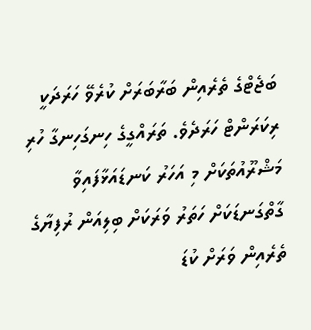ބަޖެޓްގެ ތެރެއިން ބަރާބަރަށް ކުރެވޭ ހަރަދަކީ ރިކަރަންޓް ހަރަދެވެ. ތަރައްގީގެ ހިނގަހިނގާ ހުރި މަޝްރޫއުތަކަށް މި އަހަރު ކަނޑައަޅާފައިވާ ގާތްގަނޑަކަށް ހަތަރު ވަރަކަށް ބިލިއަން ރުފިޔާގެ ތެރެއިން ވަރަށް ކުޑަ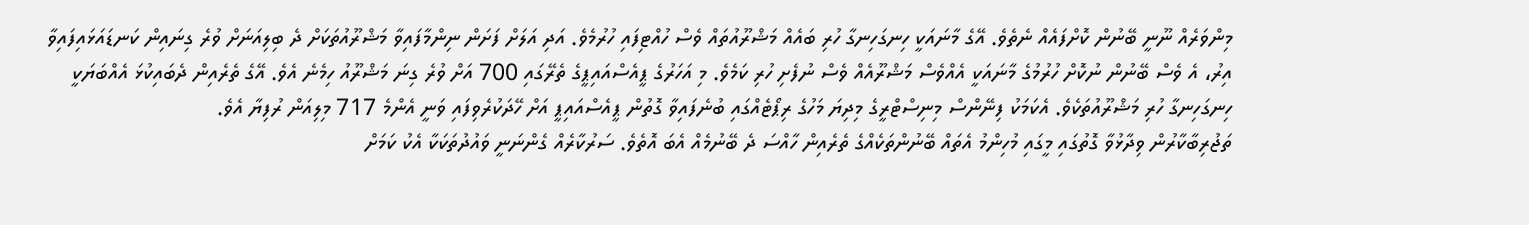މިންވަރެއް ނޫނީ ބޭނުން ކޮށްފައެއް ނެތެވެ. އޭގެ މާނައަކީ ހިނގަހިނގާ ހުރި ބައެއް މަޝްރޫއުތައް ވެސް ހުއްޓިފައި ހުރުމެވެ. އަދި އަލަށް ފަށަން ނިންމާފައިވާ މަޝްރޫއުތަކަށް ދެ ބިލިއަނަށް ވުރެ ގިނައިން ކަނޑައަޅައިފައިވާ އިރު، އެ ވެސް ބޭނުން ނުކޮށް ހުރުމުގެ މާނައަކީ އެއްވެސް މަޝްރޫއެއް ވެސް ނުފެށި ހުރި ކަމެވެ. މި އަހަރުގެ ޕީއެސްއައިޕީގެ ތެރޭގައި 700 އަށް ވުރެ ގިނަ މަޝްރޫއު ހިމެނެ އެވެ. އޭގެ ތެރެއިން ދެބައިކުޅަ އެއްބަޔަކީ ހިނގަހިނގާ ހުރި މަޝްރޫއުތަކެވެ. އެކަމަކު ފިނޭންސް މިނިސްޓްރީގެ މިދިޔަ މަހުގެ ރިޕޯޓެއްގައި ބުނެފައިވާ ގޮތުން ޕީއެސްއައިޕީ އަށް ހޭދަކުރެވިފައި ވަނީ އެންމެ 717 މިލިއަން ރުފިޔާ އެވެ.
ތަޖުރިބާކާރުން ވިދާޅުވާ ގޮތުގައި މީގައި މުހިންމު އެތައް ބޭނުންތަކެއްގެ ތެރެއިން ހާއްސަ ދެ ބޭނުމެއް އެބަ އޮތެވެ. ސަރުކާރެއް ގެންނަނީ ވައުދުތަކަކާ އެކު ކަމަށް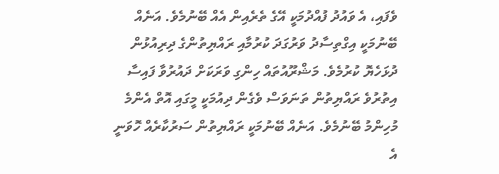ވެފައި، އެ ވައުދު ފުއްދުމަކީ އޭގެ ތެރެއިން އެއް ބޭނުމެވެ. އަނެއް ބޭނުމަކީ އިގްތިސާދު ވަރުގަދަ ކުރުމާއި ރައްޔިތުންގެ ދިރިއުޅުން ދުޅަހެޔޮ ކުރުމެވެ. މަޝްރޫއުތައް ހިންގި ވަރަކަށް ދައުރުވާ ފައިސާ އިތުރުވެ ރައްޔިތުން ތަނަވަސް ވެގެން ދިއުމަކީ މީގައި އޮތް އެންމެ މުހިންމު ބޭނުމެވެ. އަނެއް ބޭނުމަކީ ރައްޔިތުން ސަރުކާރެއް ހޮވަނީ އެ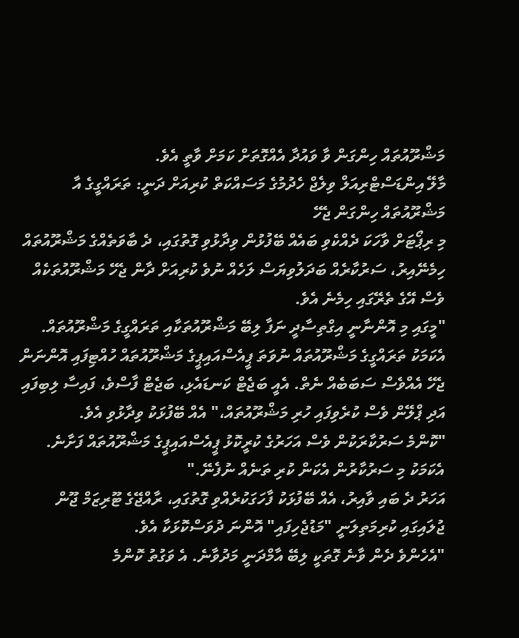މަޝްރޫއުތައް ހިންގަން ވާ ވައުދާ އެއްގޮތަށް ކަމަށް ވާތީ އެވެ.
މާލޭ އިންޑަސްޓްރިއަލް ވިލެޖް ހެދުމުގެ މަސައްކަތް ކުރިއަށް ދަނީ: ތަރައްގީގެ އާ މަޝްރޫއުތައް ހިންގަން ޖެހޭ
މި ރިޕޯޓަށް ވާހަކަ ދެއްކެވި ބައެއް ބޭފުޅުން ވިދާޅުވި ގޮތުގައި، ދެ ބާވަތެއްގެ މަޝްރޫއުތައް ހިމެނޭއިރު، ސަރުކާރެއް ބަދަލުވިޔަސް ލަހެއް ނުވެ ކުރިއަށް ދާން ޖެހޭ މަޝްރޫއުތަކެއް ވެސް އޭގެ ތެރޭގައި ހިމެނެ އެވެ.
"މީގައި މި އޮންނާނީ އިގްތިސާދީ ނަފާ ލިބޭ މަޝްރޫއުތަކާއި ތަރައްގީގެ މަޝްރޫއުތައް. އެކަމަކު ތަރައްގީގެ މަޝްރޫއުތައް ނުވަތަ ޕީއެސްއައިޕީގެ މަޝްރޫއުތައް ހުއްޓިފައި އޮންނަން ޖެހޭ އެއްވެސް ސަބަބެއް ނެތް. އެއީ ބަޖެޓް ކަނޑައެޅި، ބަޖެޓް ފާސްވެ، ފައިސާ ލިބިފައި އަދި ޕްލޭން ވެސް ކުރެވިފައި ހުރި މަޝްރޫއުތައް،" އެއް ބޭފުޅަކު ވިދާޅުވި އެވެ.
"ކޮންމެ ސަރުކާރަކުން ވެސް އަހަރުގެ ކުރީކޮޅު ޕީއެސްއައިޕީގެ މަޝްރޫއުތައް ފަށާނެ. އެކަމަކު މި ސަރުކާރުން އެކަން ކުރި ތަނެއް ނުފެނޭ."
އަހަރު ދެ ބައި ވާއިރު، އެއް ބޭފުޅަކު ފާހަގަކުރެއްވި ގޮތުގައި، ރާއްޖޭގެ ޓޫރިޒަމް ޖޫން ޖުލައިގައި ކުރިމަތިލަނީ "މަޑުޖެހިފައި" އޮންނަ ދުވަސްކޮޅަކާ އެވެ.
"އެހެންވެ ދެން ވާނެ ގޮތަކީ ލިބޭ އާމްދަނީ މަދުވާނެ. އެ ވަގުތު ކޮންމެ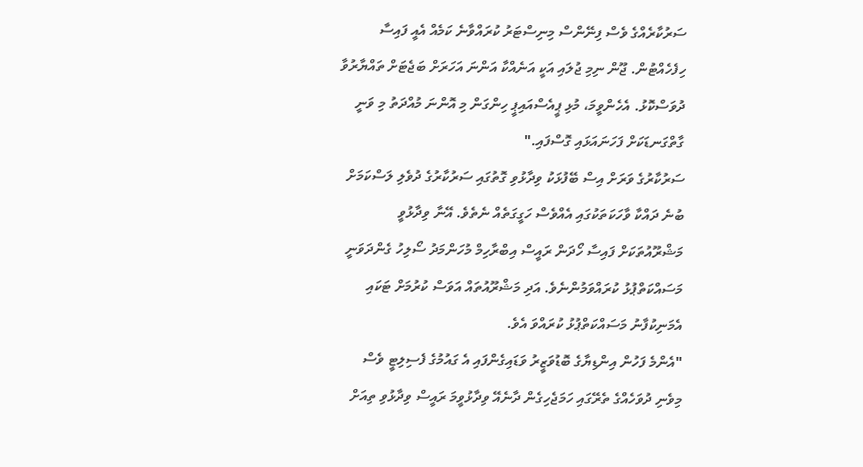ސަރުކާރެއްގެ ވެސް ފިނޭންސް މިނިސްޓަރު ކުރައްވާނެ ކަމެއް އެއީ ފައިސާ ހިފެހެއްޓުން. ޖޫން ނިމި ޖުލައި އަކީ އަނެއްކާ އަންނަ އަހަރަށް ބަޖެޓަށް ތައްޔާރުވާ ދުވަސްކޮޅު. އެހެންވީމަ، މުޅި ޕީއެސްއައިޕީ ހިންގަން މި އޮންނަ މުއްދަތު މި ވަނީ ގާތްގަނޑަކަށް ފަހަނައަޅައި ގޮސްފައި."
ސަރުކާރުގެ ވަރަށް އިސް ބޭފުޅަކު ވިދާޅުވި ގޮތުގައި ސަރުކާރުގެ ދުވެލި ލަސްކަމަށް ބުނެ ދައްކާ ވާހަކަތަކުގައި އެއްވެސް ހަގީގަތެއް ނެތެވެ. އޭނާ ވިދާޅުވީ މަޝްރޫއުތަކަށް ފައިސާ ހޯދަން ރައީސް އިބްރާހިމް މުހަންމަދު ސޯލިހު ގެންދަވަނީ މަސައްކަތްޕުޅު ކުރައްވަމުންނެވެ. އަދި މަޝްރޫއުތައް އަވަސް ކުރުމަށް ޓަކައި އެމަނިކުފާނު މަސައްކަތްޕުޅު ކުރައްވަ އެވެ.
"އެންމެ ފަހުން އިންޑިޔާގެ ބޮޑުވަޒީރު ވަޑައިގެންފައި އެ ގައުމުގެ ފެސިލިޓީ ވެސް މިވެނި ދުވަހެއްގެ ތެރޭގައި ހަމަޖެހިގެން ދާނެއޭ ވިދާޅުވީމަ ރައީސް ވިދާޅުވި ތިއަށް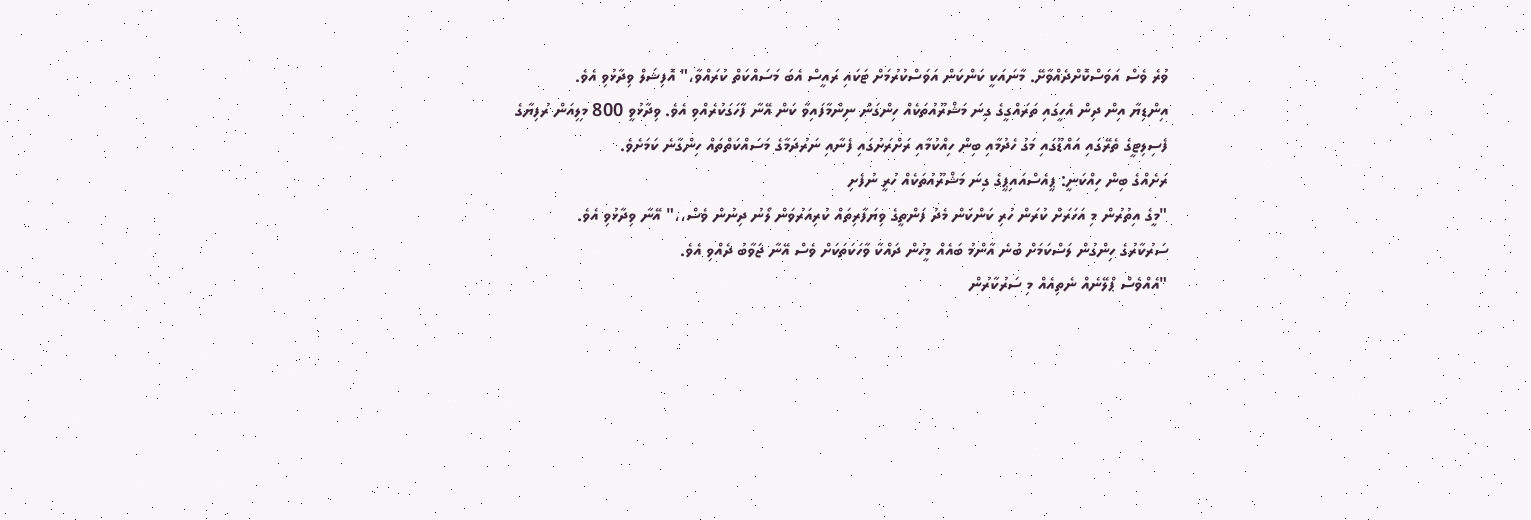ވުރެ ވެސް އަވަސްކޮށްދެއްވާށޭ. މާނައަކީ ކަންކަން އަވަސްކުރުމަށް ޓަކައި ރައީސް އެބަ މަސައްކަތް ކުރައްވާ،" އޮފިޝަލް ވިދާޅުވި އެވެ.
އިންޑިޔާ އިން ދިން އެހީގައި ތަރައްގީގެ ގިނަ މަޝްރޫއުތަކެއް ހިންގަން ނިންމާފައިވާ ކަން އޭނާ ފާހަގަކުރެއްވި އެވެ. ވިދާޅުވީ 800 މިލިއަން ރުފިޔާގެ ފެސިލިޓީގެ ތެރޭގައި އައްޑޫގައި މަގު ހެދުމާއި ބިން ހިއްކުމާއި ރަށްރަށުގައި ފެނާއި ނަރުދަމާގެ މަސައްކަތްތައް ހިންގާނެ ކަމަށެވެ.
ރަށެއްގެ ބިން ހިއްކަނީ: ޕީއެސްއައިޕީގެ ގިނަ މަޝްރޫއުތަކެއް ހުރީ ނުފެށި
"މީގެ އިތުރުން މި އަހަރަށް ކުރަން ހުރި ކަންކަން މެދު ފަންތީގެ ވިޔަފާރިތައް ކުރިއަރުވަން ލޯނު ދިނުން ވެސް،،" އޭނާ ވިދާޅުވި އެވެ.
ސަރުކާރުގެ ހިންގުން ލަސްކަމަށް ބުނެ އާންމު ބައެއް މީހުން ދައްކާ ވާހަކަތަކަށް ވެސް އޭނާ ޖަވާބު ދެއްވި އެވެ.
"އެއްވެސް ޕްލޭނެއް ނެތިއެއް މި ސަރުކާރުން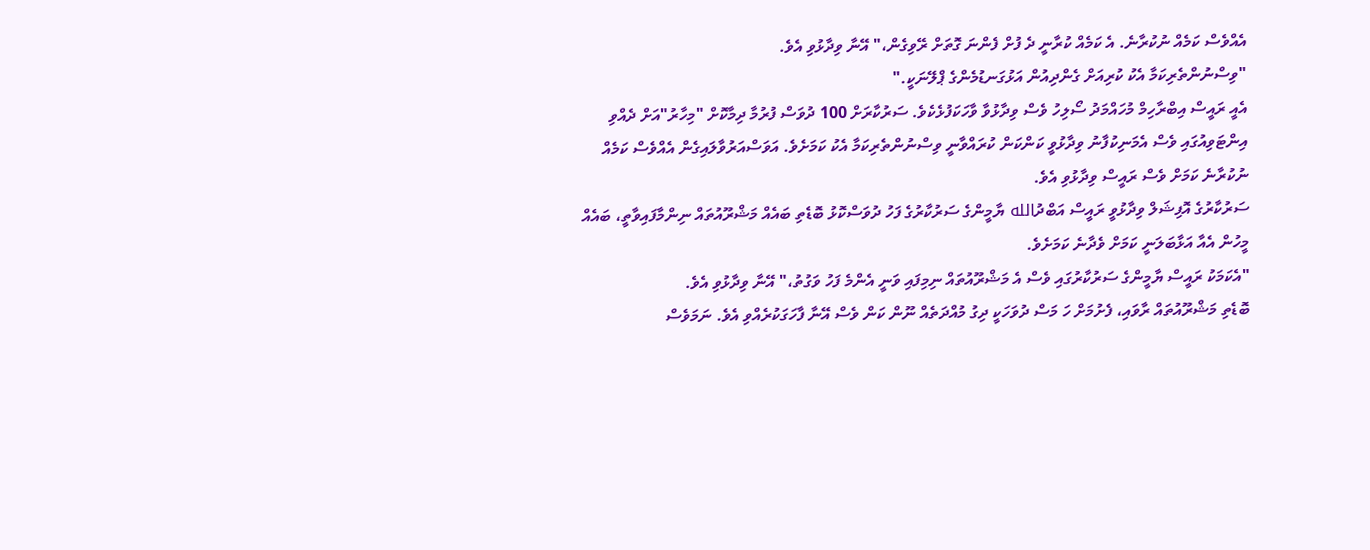އެއްވެސް ކަމެއް ނުކުރާނެ. އެ ކަމެއް ކުރާނީ ދެ ފުށް ފެންނަ ގޮތަށް ރޭވިގެން،" އޭނާ ވިދާޅުވި އެވެ.
"ވިސްނުންތެރިކަމާ އެކު ކުރިއަށް ގެންދިއުން އަޅުގަނޑުމެންގެ ޕްލޭނަކީ."
އެއީ ރައީސް އިބްރާހިމް މުހައްމަދު ސޯލިހު ވެސް ވިދާޅުވާ ވާހަކަފުޅެކެވެ. ސަރުކާރަށް 100 ދުވަސް ފުރުމާ ދިމާކޮށް "މިހާރު"އަށް ދެއްވި އިންޓަވިއުގައި ވެސް އެމަނިކުފާނު ވިދާޅުވީ ކަންކަން ކުރައްވާނީ ވިސްނުންތެރިކަމާ އެކު ކަމަށެވެ. އަވަސްއަރުވާލައިގެން އެއްވެސް ކަމެއް ނުކުރާނެ ކަމަށް ވެސް ރައީސް ވިދާޅުވި އެވެ.
ސަރުކާރުގެ އޮފިޝަލް ވިދާޅުވީ ރައީސް އަބްދުالله ޔާމީންގެ ސަރުކާރުގެ ފަހު ދުވަސްކޮޅު ބޮޑެތި ބައެއް މަޝްރޫއުތައް ނިންމާފައިވާތީ، ބައެއް މީހުން އެއާ އަޅާބަލަނީ ކަމަށް ވެދާނެ ކަމަށެވެ.
"އެކަމަކު ރައީސް ޔާމީންގެ ސަރުކާރުގައި ވެސް އެ މަޝްރޫއުތައް ނިމިފައި ވަނީ އެންމެ ފަހު ވަގުތު،" އޭނާ ވިދާޅުވި އެވެ.
ބޮޑެތި މަޝްރޫއުތައް ރާވައި، ފެށުމަށް ހަ މަސް ދުވަހަކީ ދިގު މުއްދަތެއް ނޫން ކަން ވެސް އޭނާ ފާހަގަކުރެއްވި އެވެ. ނަމަވެސް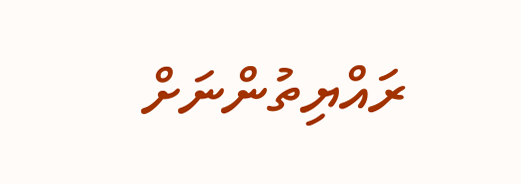ރައްޔިތުންނަށް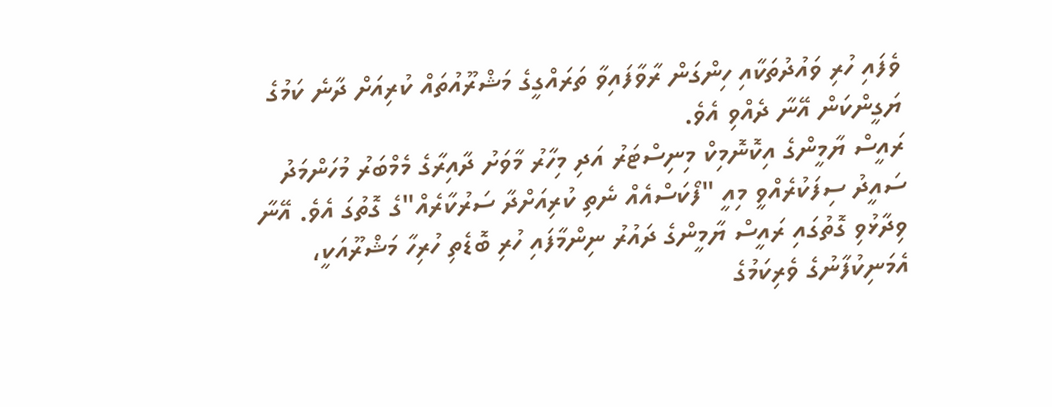ވެފައި ހުރި ވައުދުތަކާއި ހިންގަން ރާވާފައިވާ ތަރައްގީގެ މަޝްރޫއުތައް ކުރިއަށް ދާނެ ކަމުގެ ޔަގީންކަން އޭނާ ދެއްވި އެވެ.
ރައީސް ޔާމީންގެ އިކޮނޮމިކް މިނިސްޓަރު އަދި މިހާރު މާވަށު ދާއިރާގެ މެމްބަރު މުހަންމަދު ސައީދު ސިފަކުރެއްވީ މިއީ "ފޯކަސްއެއް ނެތި ކުރިއަށްދާ ސަރުކާރެއް"ގެ ގޮތުގަ އެވެ. އޭނާ ވިދާޅުވި ގޮތުގައި ރައީސް ޔާމީންގެ ދައުރު ނިންމާފައި ހުރި ބޮޑެތި ހުރިހާ މަޝްރޫއަކީ، އެމަނިކުފާނުގެ ވެރިކަމުގެ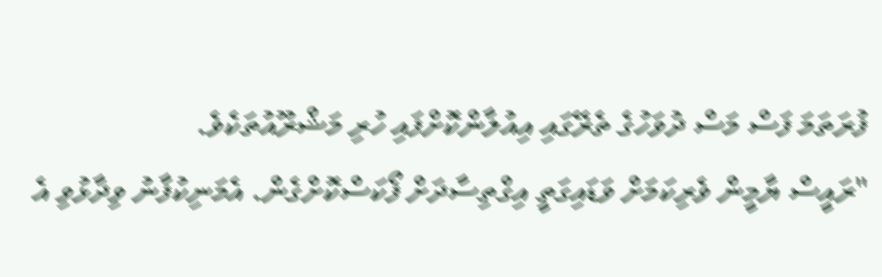ފުރަތަމަ ފަސް މަސް ދުވަހުގެ ތެރޭގައި އިއުލާންކޮށްފައި ހުރި މަޝްރޫއުތަކެވެ.
"ރައީސް ޔާމީން ވެރިކަމަށް ވަޑައިގަތީ އިގްތިސާދަށް ފޯކަސްކޮށްގެން. އެމަނިކުފާނު ވިދާޅުވި އެ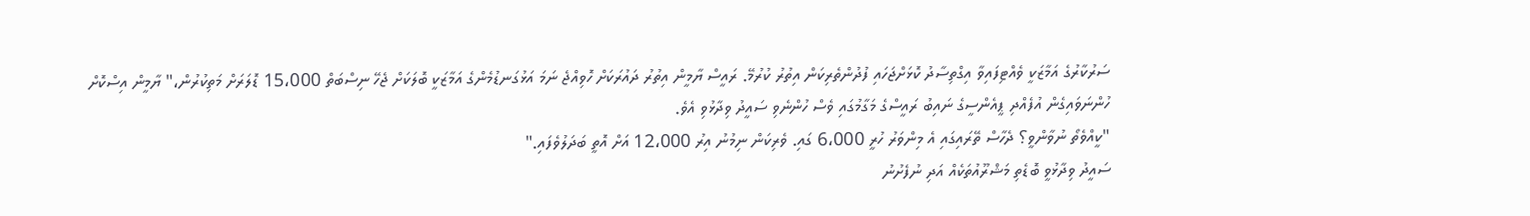ސަރުކާރުގެ އަމާޒަކީ ވެއްޓިފައިވާ އިގްތިސާދު ކޮޅަށްޖަހައި ފުދުންތެރިކަން އިތުރު ކުރުމޭ. ރައީސް ޔާމީން އިތުރު ދައުރަކަށް ހޮވިއްޖެ ނަމަ އަޅުގަނޑުމެންގެ އަމާޒަކީ ބޮލަކަށް ޖެހޭ ނިސްބަތް 15،000 ޑޮލަރަށް މަތިކުރުން،" ޔާމީން އިސްކޮށް ހުންނަވައިގެން އުފެއްދި ޕީއެންސީގެ ނައިބު ރައީސްގެ މަގާމުގައި ވެސް ހުންނެވި ސައީދު ވިދާޅުވި އެވެ.
"ކީއްވެތޯ ނުވާންވީ؟ ދެހާސް ތޭރައިގައި އެ މިންވަރު ހުރީ 6،000 ގައި. ވެރިކަން ނިމުނު އިރު 12،000 އަށް އޮތީ ބަދަލުވެފައި."
ސައީދު ވިދާޅުވީ ބޮޑެތި މަޝްރޫއުތަކެއް އަދި ނުފެށުނު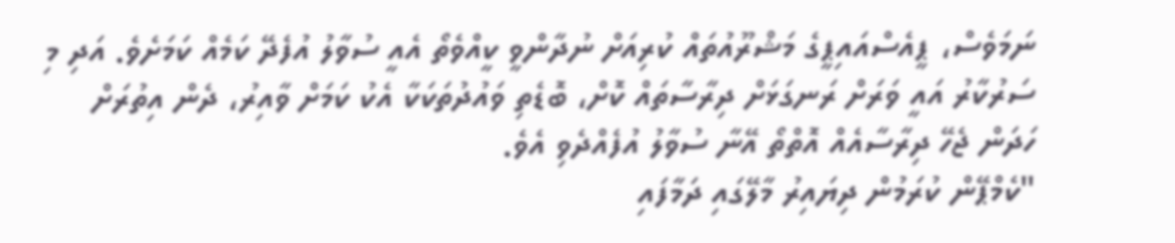ނަމަވެސް، ޕީއެސްއައިޕީގެ މަޝްރޫއުތައް ކުރިއަށް ނުދާންވީ ކީއްވެތޯ އެއީ ސުވާލު އުފެދޭ ކަމެއް ކަމަށެވެ. އަދި މި ސަރުކާރު އައީ ވަރަށް ރަނގަޅަށް ދިރާސާތައް ކޮށް، ބޮޑެތި ވައުދުތަކަކާ އެކު ކަމަށް ވާއިރު، ދެން އިތުރަށް ހަދަން ޖެހޭ ދިރާސާއެއް އޮތްތޯ އޭނާ ސުވާލު އުފެއްދެވި އެވެ.
"ކެމްޕޭން ކުރަމުން ދިޔައިރު މާލޭގައި ދަމާފައި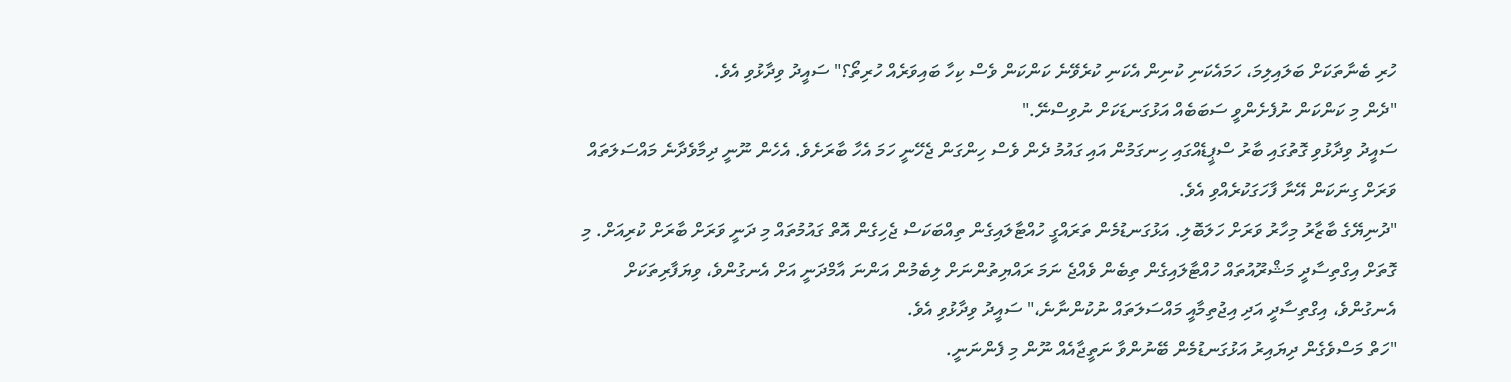ހުރި ބެނާތަކަށް ބަލައިލިމަ، ހަމައެކަނި ކުނިން އެކަނި ކުރެވޭނެ ކަންކަން ވެސް ކިހާ ބައިވަރެއް ހުރިތޯ؟" ސައީދު ވިދާޅުވި އެވެ.
"ދެން މި ކަންކަން ނުފެށެންވީ ސަބަބެއް އަޅުގަނޑަކަށް ނުވިސްނޭ."
ސައީދު ވިދާޅުވި ގޮތުގައި ބާރު ސްޕީޑެއްގައި ހިނގަމުން އައި ގައުމު ދެން ވެސް ހިންގަން ޖެހޭނީ ހަމަ އެހާ ބާރަށެވެ. އެހެން ނޫނީ ދިމާވެދާނެ މައްސަލަތައް ވަރަށް ގިނަކަން އޭނާ ފާހަގަކުރެއްވި އެވެ.
"ދުނިޔޭގެ ބާޒާރު މިހާރު ވަރަށް ހަލަބޮލި. އަޅުގަނޑުމެން ތަރައްގީ ހުއްޓާލައިގެން ތިއްބަކަސް ޖެހިގެން އޮތް ގައުމުތައް މި ދަނީ ވަރަށް ބާރަށް ކުރިއަށް. މި ގޮތަށް އިގްތިސާދީ މަޝްރޫއުތައް ހުއްޓާލައިގެން ތިބެން ވެއްޖެ ނަމަ ރައްޔިތުންނަށް ލިބެމުން އަންނަ އާމްދަނީ އަށް އެނގުންވެ، ވިޔަފާރިތަކަށް އެނގުންވެ، އިގްތިސާދީ އަދި އިޖުތިމާއީ މައްސަލަތައް ނުކުންނާނެ،" ސައީދު ވިދާޅުވި އެވެ.
"ހަތް މަސްވެގެން ދިޔައިރު އަޅުގަނޑުމެން ބޭނުންވާ ނަތީޖާއެއް ނޫން މި ފެންނަނީ.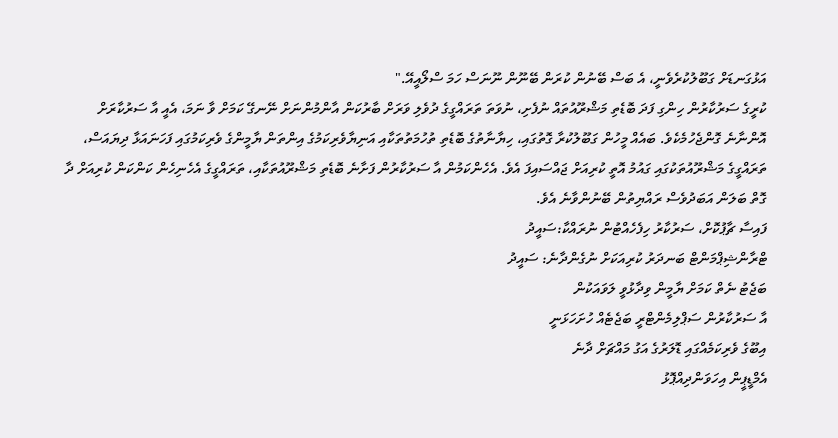އަޅުގަނޑަށް ގަބޫލުކުރެވެނީ، އެ ބަސް ބޭނުން ކުރަން ބޭނޫން ނޫނަސް ހަމަ ސްލޯއީއޭ."
ކުރީގެ ސަރުކާރުން ހިންގި ފަދަ ބޮޑެތި މަޝްރޫއުތައް ނުފެށި، ނުވަތަ ތަރައްގީގެ ދުވެލި ވަރަށް ބާރުކަން އާންމުންނަށް ނޭނގޭ ކަމަށް ވާ ނަމަ، އެއީ އާ ސަރުކާރަށް އޮންނާނެ ގޮންޖެހުމެކެވެ. ބައެއް މީހުން ގަބޫލުކުރާ ގޮތުގައި، ހިޔާނާތުގެ ބޮޑެތި ތުހުމަތުތަކާއި އަނިޔާވެރިކަމުގެ އިންތަން ޔާމީންގެ ވެރިކަމުގައި ފަހަނައަޅާ ދިޔައަސް، ތަރައްގީގެ މަޝްރޫއުތަކުގައި ގައުމު އޮތީ ކުރިއަށް ޖައްސައިފަ އެވެ. އެހެންކަމުން އާ ސަރުކާރުން ފަށާނެ ބޮޑެތި މަޝްރޫއުތަކާއި، ތަރައްގީގެ އެހެނިހެން ކަންކަން ކުރިއަށް ދާ ގޮތް ބަލަން އަބަދުވެސް ރައްޔިތުން ބޭނުންވާނެ އެވެ.
ފައިސާ ޗާޕުކޮށް، ސަރުކާރު ހިފެހެއްޓުން ނުރައްކާ:ސައީދު
ޓްރާންޝިޕްމަންޓް ބަނދަރު ކުރިއަކަށް ނުގެންދާނެ: ސައީދު
ބަޖެޓު ނެތް ކަމަށް ޔާމީން ވިދާޅުވީ ލަވައަކުން
އާ ސަރުކާރުން ސަޕްލިމެންޓްރީ ބަޖެޓެއް ހުށަހަޅަނީ
އިބޫގެ ވެރިކަމެއްގައި ޑޮލަރުގެ އަގު މައްޗަށް ދާނެ
އެމްޑީޕީން އިހަވަންދިއްޕޮޅު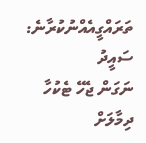ތަރައްގީއެއްނުކުރާނެ: ސައީދު
ނަގަން ޖެހޭ ޓެކުހާ ދިމާލަށް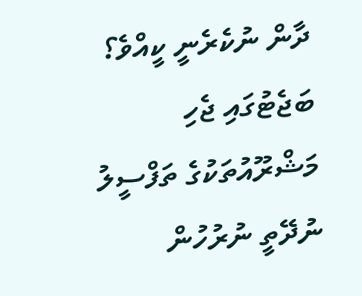ދާން ނުކެރެނީ ކީއްވެ؟
ބަޖެޓުގައި ޖެހި މަޝްރޫއުތަކުގެ ތަފްސީލު ނުދޭތީ ނުރުހުން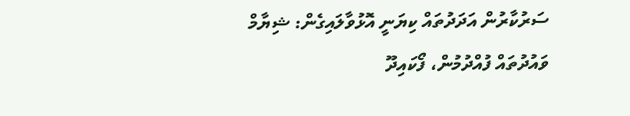ސަރުކާރުން އަދަދުތައް ކިޔަނީ އޮޅުވާލައިގެން: ޝިޔާމް
ވައުދުތައް ފުއްދުމުން، ފޯކައިދޫ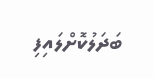ބަދަލުކޮށްލައިފި